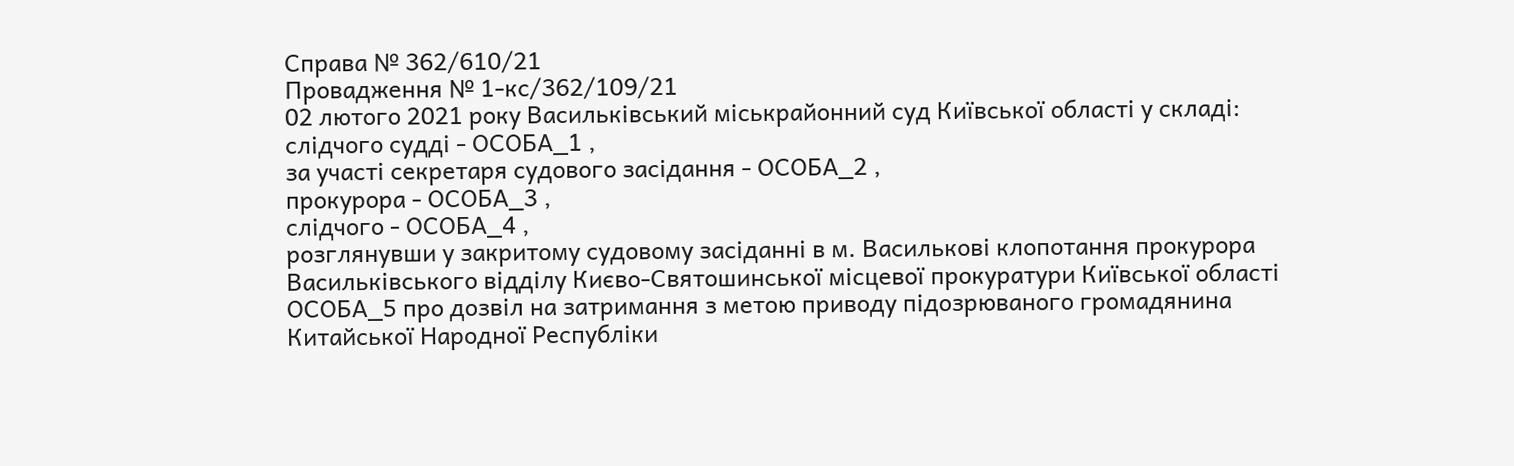Справа № 362/610/21
Провадження № 1-кс/362/109/21
02 лютого 2021 року Васильківський міськрайонний суд Київської області у складі:
слідчого судді - ОСОБА_1 ,
за участі секретаря судового засідання - ОСОБА_2 ,
прокурора - ОСОБА_3 ,
слідчого - ОСОБА_4 ,
розглянувши у закритому судовому засіданні в м. Василькові клопотання прокурора Васильківського відділу Києво-Святошинської місцевої прокуратури Київської області ОСОБА_5 про дозвіл на затримання з метою приводу підозрюваного громадянина Китайської Народної Республіки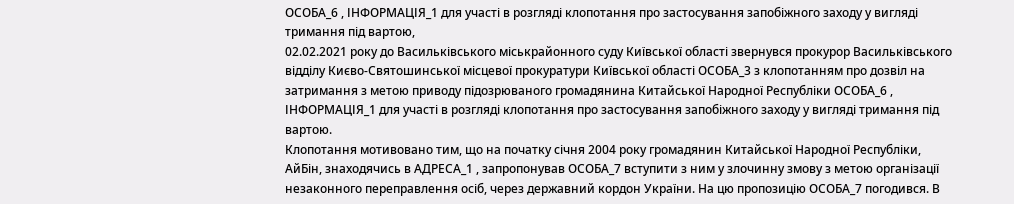ОСОБА_6 , ІНФОРМАЦІЯ_1 для участі в розгляді клопотання про застосування запобіжного заходу у вигляді тримання під вартою,
02.02.2021 року до Васильківського міськрайонного суду Київської області звернувся прокурор Васильківського відділу Києво-Святошинської місцевої прокуратури Київської області ОСОБА_3 з клопотанням про дозвіл на затримання з метою приводу підозрюваного громадянина Китайської Народної Республіки ОСОБА_6 , ІНФОРМАЦІЯ_1 для участі в розгляді клопотання про застосування запобіжного заходу у вигляді тримання під вартою.
Клопотання мотивовано тим, що на початку січня 2004 року громадянин Китайської Народної Республіки, АйБін, знаходячись в АДРЕСА_1 , запропонував ОСОБА_7 вступити з ним у злочинну змову з метою організації незаконного переправлення осіб, через державний кордон України. На цю пропозицію ОСОБА_7 погодився. В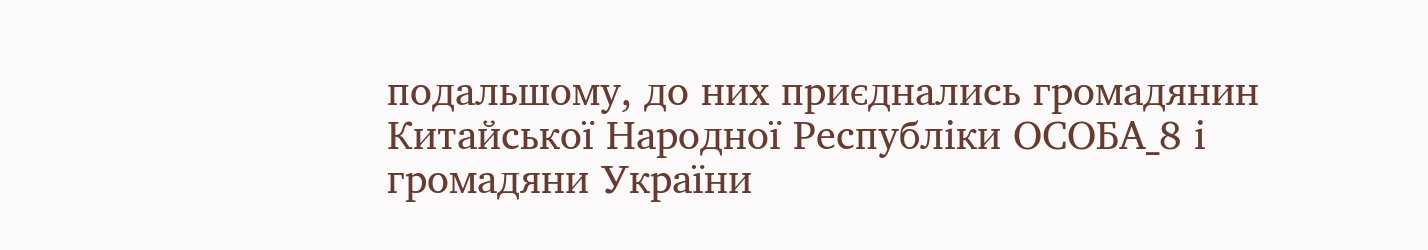подальшому, до них приєднались громадянин Китайської Народної Республіки ОСОБА_8 і громадяни України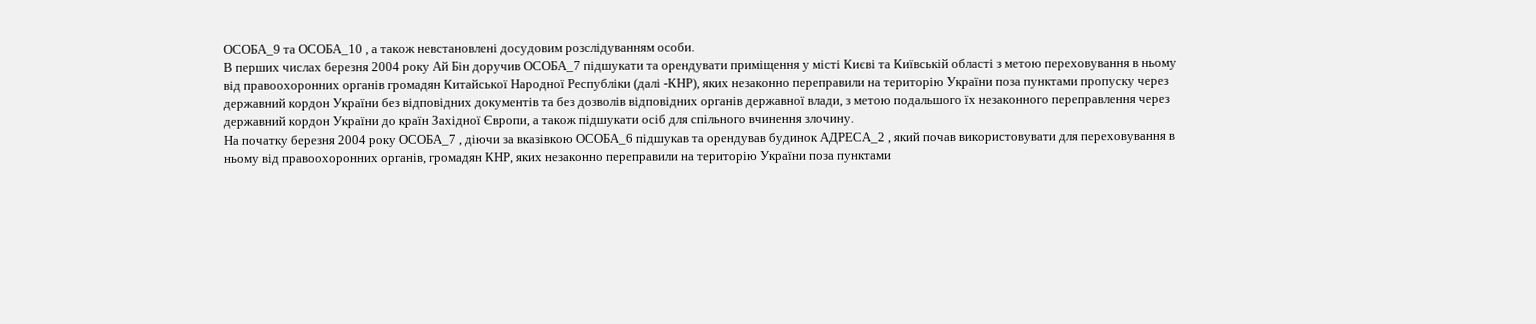ОСОБА_9 та ОСОБА_10 , а також невстановлені досудовим розслідуванням особи.
В перших числах березня 2004 року Ай Бін доручив ОСОБА_7 підшукати та орендувати приміщення у місті Києві та Київській області з метою переховування в ньому від правоохоронних органів громадян Китайської Народної Республіки (далі -КНР), яких незаконно переправили на територію України поза пунктами пропуску через державний кордон України без відповідних документів та без дозволів відповідних органів державної влади, з метою подальшого їх незаконного переправлення через державний кордон України до країн Західної Європи, а також підшукати осіб для спільного вчинення злочину.
На початку березня 2004 року ОСОБА_7 , діючи за вказівкою ОСОБА_6 підшукав та орендував будинок АДРЕСА_2 , який почав використовувати для переховування в ньому від правоохоронних органів, громадян КНР, яких незаконно переправили на територію України поза пунктами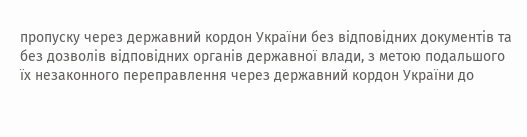пропуску через державний кордон України без відповідних документів та без дозволів відповідних органів державної влади, з метою подальшого їх незаконного переправлення через державний кордон України до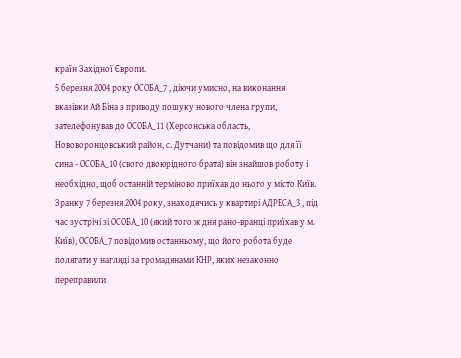країн Західної Європи.
5 березня 2004 року ОСОБА_7 , діючи умисно, на виконання вказівки Ай Біна з приводу пошуку нового члена групи, зателефонував до ОСОБА_11 (Херсонська область, Нововоронцовський район, с. Дутчани) та повідомив що для її сина - ОСОБА_10 (свого двоюрідного брата) він знайшов роботу і необхідно, щоб останній терміново приїхав до нього у місто Київ.
Зранку 7 березня 2004 року, знаходячись у квартирі АДРЕСА_3 , під час зустрічі зі ОСОБА_10 (який того ж дня рано-вранці приїхав у м. Київ), ОСОБА_7 повідомив останньому, що його робота буде полягати у нагляді за громадянами КНР, яких незаконно переправили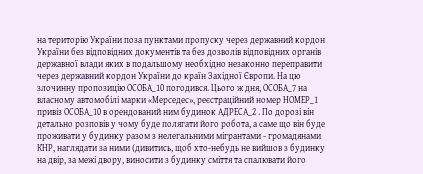на територію України поза пунктами пропуску через державний кордон України без відповідних документів та без дозволів відповідних органів державної влади яких в подальшому необхідно незаконно переправити через державний кордон України до країн Західної Європи. На цю злочинну пропозицію ОСОБА_10 погодився. Цього ж дня, ОСОБА_7 на власному автомобілі марки «Мерседес», реєстраційний номер НОМЕР_1 привіз ОСОБА_10 в орендований ним будинок АДРЕСА_2 . По дорозі він детально розповів у чому буде полягати його робота, а саме що він буде проживати у будинку разом з нелегальними мігрантами - громадянами КНР, наглядати за ними (дивитись, щоб хто-небудь не вийшов з будинку на двір, за межі двору, виносити з будинку сміття та спалювати його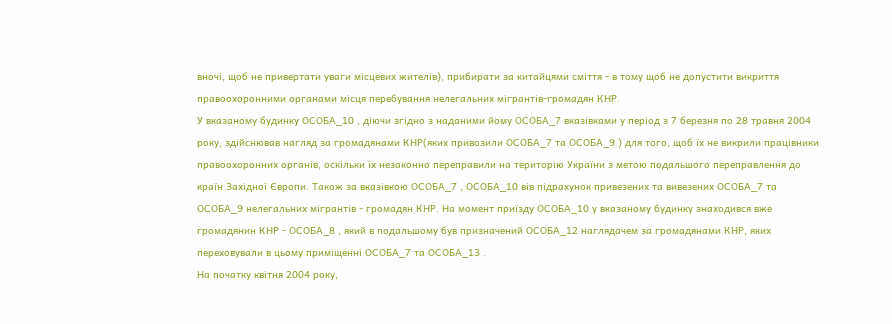вночі, щоб не привертати уваги місцевих жителів), прибирати за китайцями сміття - в тому щоб не допустити викриття правоохоронними органами місця перебування нелегальних мігрантів-громадян КНР.
У вказаному будинку ОСОБА_10 , діючи згідно з наданими йому ОСОБА_7 вказівками у період з 7 березня по 28 травня 2004 року, здійснював нагляд за громадянами КНР(яких привозили ОСОБА_7 та ОСОБА_9 ) для того, щоб їх не викрили працівники правоохоронних органів, оскільки їх незаконно переправили на територію України з метою подальшого переправлення до країн Західної Європи. Також за вказівкою ОСОБА_7 , ОСОБА_10 вів підрахунок привезених та вивезених ОСОБА_7 та ОСОБА_9 нелегальних мігрантів - громадян КНР. На момент приїзду ОСОБА_10 у вказаному будинку знаходився вже громадянин КНР - ОСОБА_8 , який в подальшому був призначений ОСОБА_12 наглядачем за громадянами КНР, яких переховували в цьому приміщенні ОСОБА_7 та ОСОБА_13 .
На початку квітня 2004 року,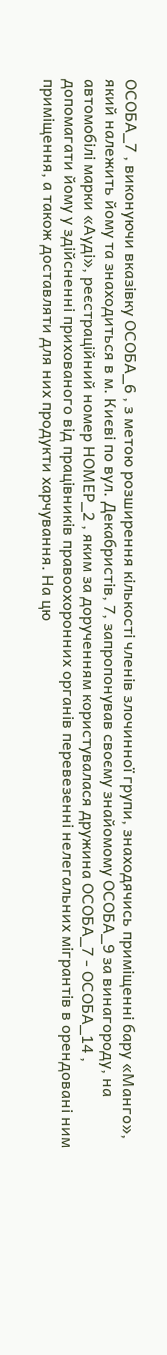ОСОБА_7 , виконуючи вказівку ОСОБА_6 , з метою розширення кількості членів злочинної групи, знаходячись приміщенні бару «Манго», який належить йому та знаходиться в м. Києві по вул. Декабристів, 7, запропонував своєму знайомому ОСОБА_9 за винагороду, на автомобілі марки «Ауді», реєстраційний номер НОМЕР_2 , яким за дорученням користувалася дружина ОСОБА_7 - ОСОБА_14 , допомагати йому у здійсненні прихованого від працівників правоохоронних органів перевезенні нелегальних мігрантів в орендовані ним приміщення, а також доставляти для них продукти харчування. На цю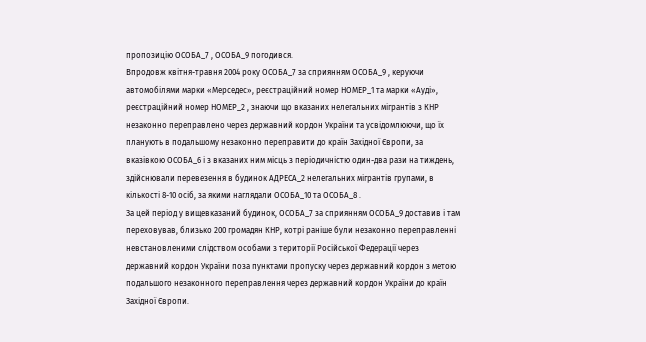пропозицію ОСОБА_7 , ОСОБА_9 погодився.
Впродовж квітня-травня 2004 року ОСОБА_7 за сприянням ОСОБА_9 , керуючи автомобілями марки «Мерседес», реєстраційний номер НОМЕР_1 та марки «Ауді», реєстраційний номер НОМЕР_2 , знаючи що вказаних нелегальних мігрантів з КНР незаконно переправлено через державний кордон України та усвідомлюючи, що їх планують в подальшому незаконно переправити до країн Західної Європи, за вказівкою ОСОБА_6 і з вказаних ним місць з періодичністю один-два рази на тиждень, здійснювали перевезення в будинок АДРЕСА_2 нелегальних мігрантів групами, в кількості 8-10 осіб, за якими наглядали ОСОБА_10 та ОСОБА_8 .
За цей період у вищевказаний будинок, ОСОБА_7 за сприянням ОСОБА_9 доставив і там переховував, близько 200 громадян КНР, котрі раніше були незаконно переправленні невстановленими слідством особами з території Російської Федерації через державний кордон України поза пунктами пропуску через державний кордон з метою подальшого незаконного переправлення через державний кордон України до країн Західної Європи.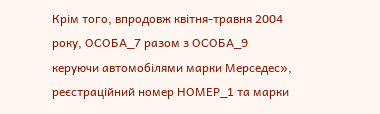Крім того, впродовж квітня-травня 2004 року, ОСОБА_7 разом з ОСОБА_9 керуючи автомобілями марки Мерседес», реєстраційний номер НОМЕР_1 та марки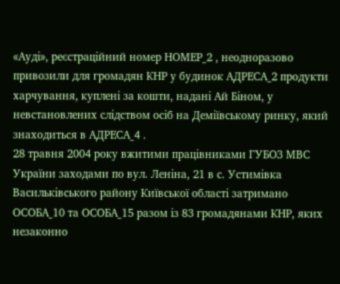«Ауді», реєстраційний номер НОМЕР_2 , неодноразово привозили для громадян КНР у будинок АДРЕСА_2 продукти харчування, куплені за кошти, надані Ай Біном, у невстановлених слідством осіб на Деміївському ринку, який знаходиться в АДРЕСА_4 .
28 травня 2004 року вжитими працівниками ГУБОЗ МВС України заходами по вул. Леніна, 21 в с. Устимівка Васильківського району Київської області затримано ОСОБА_10 та ОСОБА_15 разом із 83 громадянами КНР, яких незаконно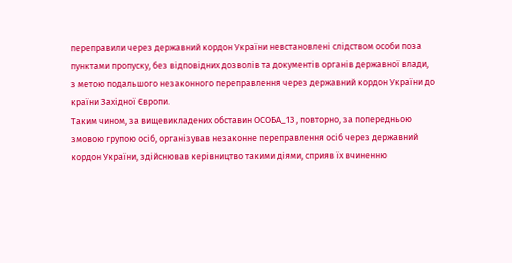переправили через державний кордон України невстановлені слідством особи поза пунктами пропуску, без відповідних дозволів та документів органів державної влади, з метою подальшого незаконного переправлення через державний кордон України до країни Західної Європи.
Таким чином, за вищевикладених обставин ОСОБА_13 , повторно, за попередньою змовою групою осіб, організував незаконне переправлення осіб через державний кордон України, здійснював керівництво такими діями, сприяв їх вчиненню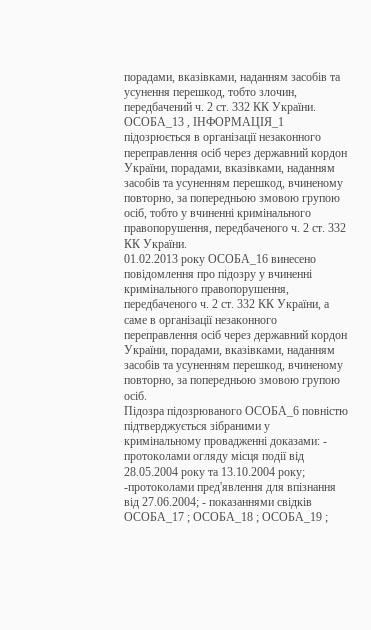порадами, вказівками, наданням засобів та усунення перешкод, тобто злочин, передбачений ч. 2 ст. 332 КК України.
ОСОБА_13 , ІНФОРМАЦІЯ_1 підозрюється в організації незаконного переправлення осіб через державний кордон України, порадами, вказівками, наданням засобів та усуненням перешкод, вчиненому повторно, за попередньою змовою групою осіб, тобто у вчиненні кримінального правопорушення, передбаченого ч. 2 ст. 332 КК України.
01.02.2013 року ОСОБА_16 винесено повідомлення про підозру у вчиненні кримінального правопорушення, передбаченого ч. 2 ст. 332 КК України, а саме в організації незаконного переправлення осіб через державний кордон України, порадами, вказівками, наданням засобів та усуненням перешкод, вчиненому повторно, за попередньою змовою групою осіб.
Підозра підозрюваного ОСОБА_6 повністю підтверджується зібраними у кримінальному провадженні доказами: - протоколами огляду місця події від 28.05.2004 року та 13.10.2004 року; -протоколами пред'явлення для впізнання від 27.06.2004; - показаннями свідків ОСОБА_17 ; ОСОБА_18 ; ОСОБА_19 ;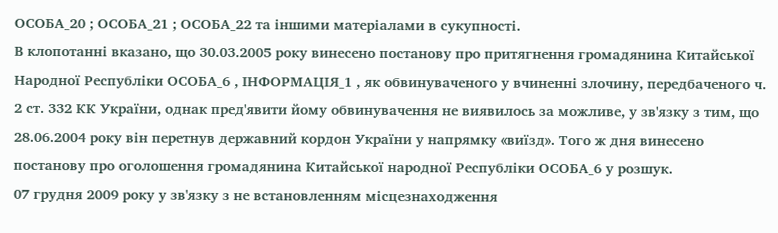ОСОБА_20 ; ОСОБА_21 ; ОСОБА_22 та іншими матеріалами в сукупності.
В клопотанні вказано, що 30.03.2005 року винесено постанову про притягнення громадянина Китайської Народної Республіки ОСОБА_6 , ІНФОРМАЦІЯ_1 , як обвинуваченого у вчиненні злочину, передбаченого ч. 2 ст. 332 КК України, однак пред'явити йому обвинувачення не виявилось за можливе, у зв'язку з тим, що 28.06.2004 року він перетнув державний кордон України у напрямку «виїзд». Того ж дня винесено постанову про оголошення громадянина Китайської народної Республіки ОСОБА_6 у розшук.
07 грудня 2009 року у зв'язку з не встановленням місцезнаходження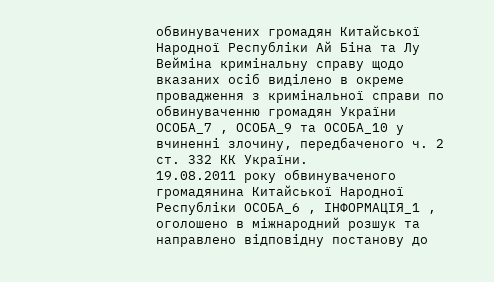обвинувачених громадян Китайської Народної Республіки Ай Біна та Лу Вейміна кримінальну справу щодо вказаних осіб виділено в окреме провадження з кримінальної справи по обвинуваченню громадян України ОСОБА_7 , ОСОБА_9 та ОСОБА_10 у вчиненні злочину, передбаченого ч. 2 ст. 332 КК України.
19.08.2011 року обвинуваченого громадянина Китайської Народної Республіки ОСОБА_6 , ІНФОРМАЦІЯ_1 , оголошено в міжнародний розшук та направлено відповідну постанову до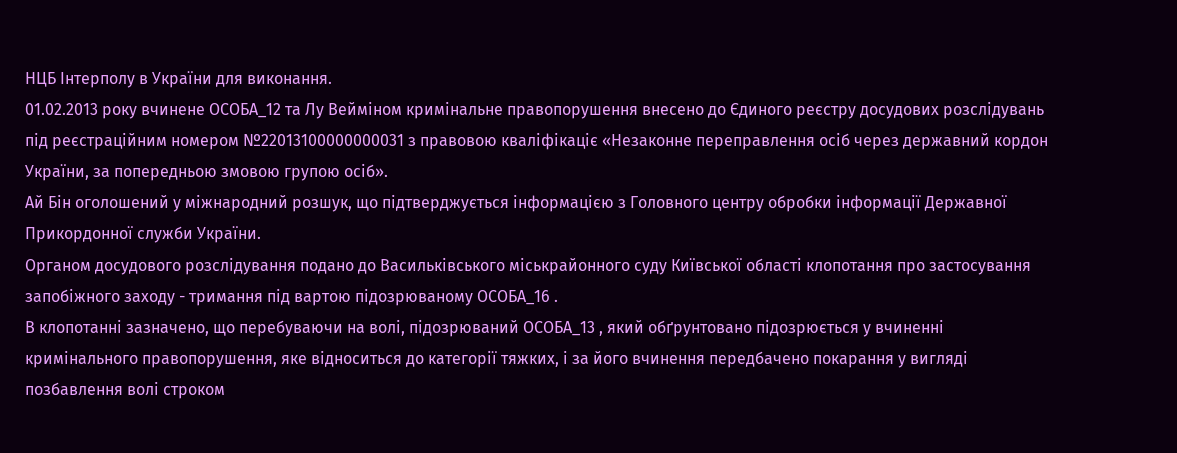НЦБ Інтерполу в України для виконання.
01.02.2013 року вчинене ОСОБА_12 та Лу Вейміном кримінальне правопорушення внесено до Єдиного реєстру досудових розслідувань під реєстраційним номером №22013100000000031 з правовою кваліфікаціє «Незаконне переправлення осіб через державний кордон України, за попередньою змовою групою осіб».
Ай Бін оголошений у міжнародний розшук, що підтверджується інформацією з Головного центру обробки інформації Державної Прикордонної служби України.
Органом досудового розслідування подано до Васильківського міськрайонного суду Київської області клопотання про застосування запобіжного заходу - тримання під вартою підозрюваному ОСОБА_16 .
В клопотанні зазначено, що перебуваючи на волі, підозрюваний ОСОБА_13 , який обґрунтовано підозрюється у вчиненні кримінального правопорушення, яке відноситься до категорії тяжких, і за його вчинення передбачено покарання у вигляді позбавлення волі строком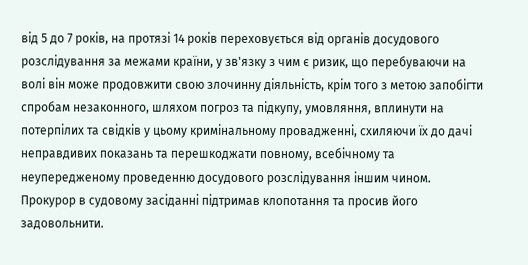від 5 до 7 років, на протязі 14 років переховується від органів досудового розслідування за межами країни, у зв'язку з чим є ризик, що перебуваючи на волі він може продовжити свою злочинну діяльність, крім того з метою запобігти спробам незаконного, шляхом погроз та підкупу, умовляння, вплинути на потерпілих та свідків у цьому кримінальному провадженні, схиляючи їх до дачі неправдивих показань та перешкоджати повному, всебічному та неупередженому проведенню досудового розслідування іншим чином.
Прокурор в судовому засіданні підтримав клопотання та просив його задовольнити.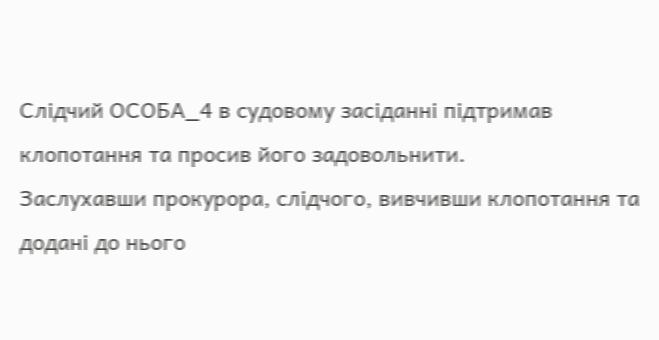Слідчий ОСОБА_4 в судовому засіданні підтримав клопотання та просив його задовольнити.
Заслухавши прокурора, слідчого, вивчивши клопотання та додані до нього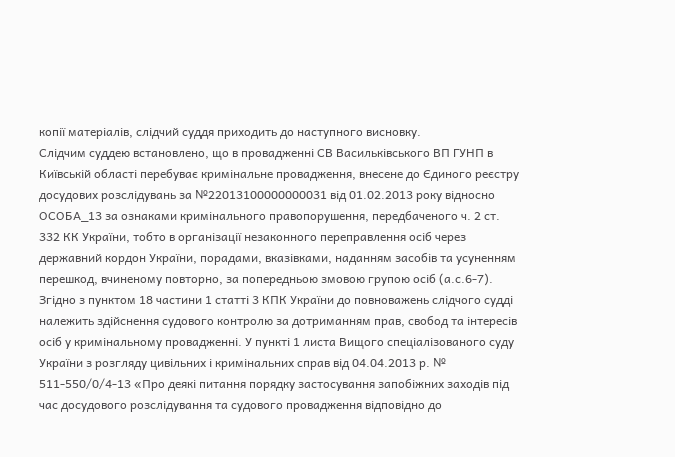копії матеріалів, слідчий суддя приходить до наступного висновку.
Слідчим суддею встановлено, що в провадженні СВ Васильківського ВП ГУНП в Київській області перебуває кримінальне провадження, внесене до Єдиного реєстру досудових розслідувань за №22013100000000031 від 01.02.2013 року відносно ОСОБА_13 за ознаками кримінального правопорушення, передбаченого ч. 2 ст. 332 КК України, тобто в організації незаконного переправлення осіб через державний кордон України, порадами, вказівками, наданням засобів та усуненням перешкод, вчиненому повторно, за попередньою змовою групою осіб (а.с.6-7).
Згідно з пунктом 18 частини 1 статті 3 КПК України до повноважень слідчого судді належить здійснення судового контролю за дотриманням прав, свобод та інтересів осіб у кримінальному провадженні. У пункті 1 листа Вищого спеціалізованого суду України з розгляду цивільних і кримінальних справ від 04.04.2013 р. № 511-550/0/4-13 «Про деякі питання порядку застосування запобіжних заходів під час досудового розслідування та судового провадження відповідно до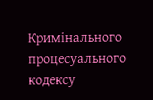Кримінального процесуального кодексу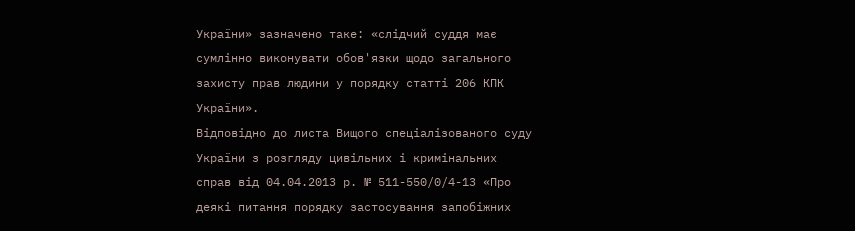України» зазначено таке: «слідчий суддя має сумлінно виконувати обов'язки щодо загального захисту прав людини у порядку статті 206 КПК України».
Відповідно до листа Вищого спеціалізованого суду України з розгляду цивільних і кримінальних справ від 04.04.2013 р. № 511-550/0/4-13 «Про деякі питання порядку застосування запобіжних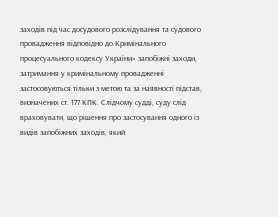заходів під час досудового розслідування та судового провадження відповідно до Кримінального процесуального кодексу України» запобіжні заходи, затримання у кримінальному провадженні застосовуються тільки з метою та за наявності підстав, визначених ст. 177 КПК. Слідчому судді, суду слід враховувати, що рішення про застосування одного із видів запобіжних заходів, який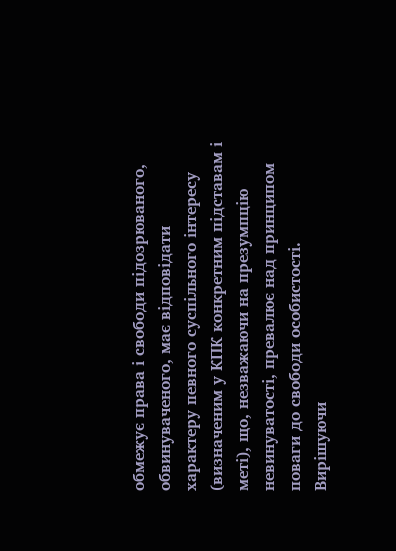обмежує права і свободи підозрюваного, обвинуваченого, має відповідати характеру певного суспільного інтересу (визначеним у КПК конкретним підставам і меті), що, незважаючи на презумпцію невинуватості, превалює над принципом поваги до свободи особистості.
Вирішуючи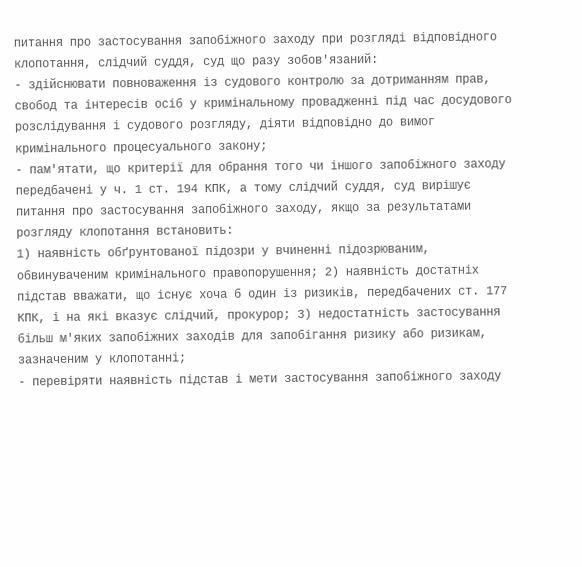питання про застосування запобіжного заходу при розгляді відповідного клопотання, слідчий суддя, суд що разу зобов'язаний:
- здійснювати повноваження із судового контролю за дотриманням прав, свобод та інтересів осіб у кримінальному провадженні під час досудового розслідування і судового розгляду, діяти відповідно до вимог кримінального процесуального закону;
- пам'ятати, що критерії для обрання того чи іншого запобіжного заходу передбачені у ч. 1 ст. 194 КПК, а тому слідчий суддя, суд вирішує питання про застосування запобіжного заходу, якщо за результатами розгляду клопотання встановить:
1) наявність обґрунтованої підозри у вчиненні підозрюваним, обвинуваченим кримінального правопорушення; 2) наявність достатніх підстав вважати, що існує хоча б один із ризиків, передбачених ст. 177 КПК, і на які вказує слідчий, прокурор; 3) недостатність застосування більш м'яких запобіжних заходів для запобігання ризику або ризикам, зазначеним у клопотанні;
- перевіряти наявність підстав і мети застосування запобіжного заходу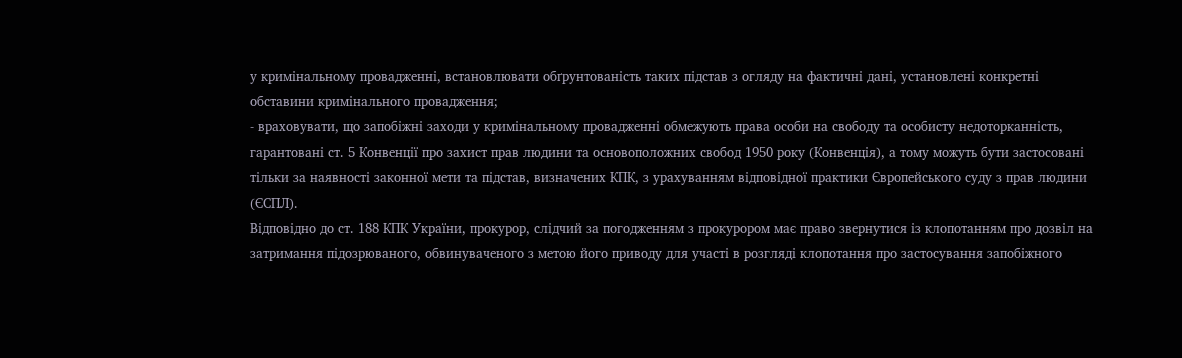у кримінальному провадженні, встановлювати обґрунтованість таких підстав з огляду на фактичні дані, установлені конкретні обставини кримінального провадження;
- враховувати, що запобіжні заходи у кримінальному провадженні обмежують права особи на свободу та особисту недоторканність, гарантовані ст. 5 Конвенції про захист прав людини та основоположних свобод 1950 року (Конвенція), а тому можуть бути застосовані тільки за наявності законної мети та підстав, визначених КПК, з урахуванням відповідної практики Європейського суду з прав людини (ЄСПЛ).
Відповідно до ст. 188 КПК України, прокурор, слідчий за погодженням з прокурором має право звернутися із клопотанням про дозвіл на затримання підозрюваного, обвинуваченого з метою його приводу для участі в розгляді клопотання про застосування запобіжного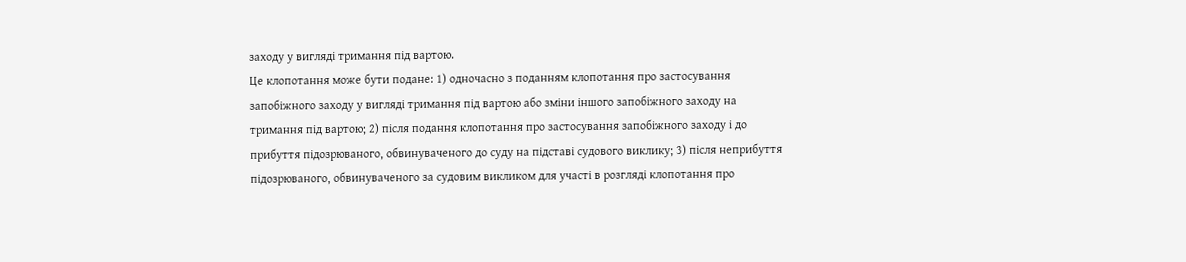заходу у вигляді тримання під вартою.
Це клопотання може бути подане: 1) одночасно з поданням клопотання про застосування запобіжного заходу у вигляді тримання під вартою або зміни іншого запобіжного заходу на тримання під вартою; 2) після подання клопотання про застосування запобіжного заходу і до прибуття підозрюваного, обвинуваченого до суду на підставі судового виклику; 3) після неприбуття підозрюваного, обвинуваченого за судовим викликом для участі в розгляді клопотання про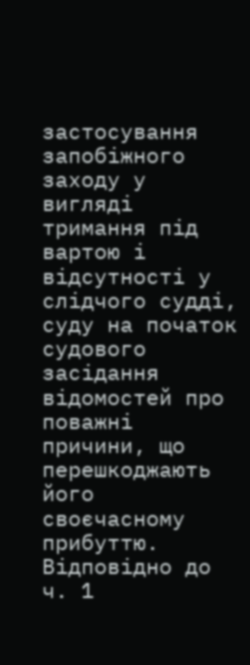застосування запобіжного заходу у вигляді тримання під вартою і відсутності у слідчого судді, суду на початок судового засідання відомостей про поважні причини, що перешкоджають його своєчасному прибуттю.
Відповідно до ч. 1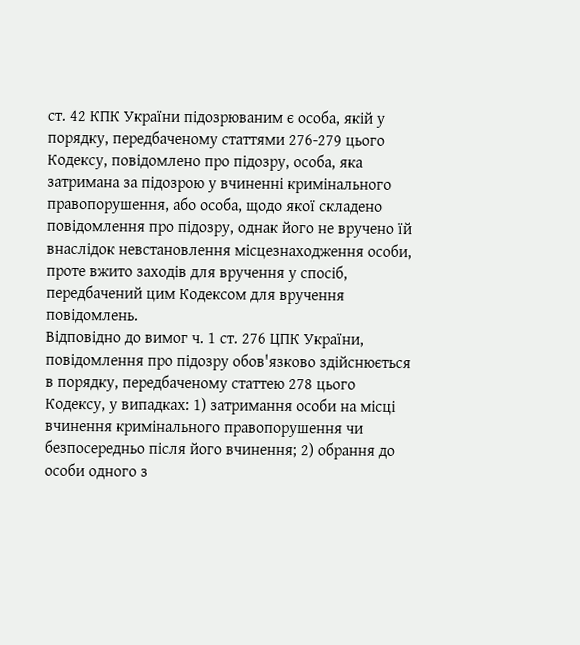ст. 42 КПК України підозрюваним є особа, якій у порядку, передбаченому статтями 276-279 цього Кодексу, повідомлено про підозру, особа, яка затримана за підозрою у вчиненні кримінального правопорушення, або особа, щодо якої складено повідомлення про підозру, однак його не вручено їй внаслідок невстановлення місцезнаходження особи, проте вжито заходів для вручення у спосіб, передбачений цим Кодексом для вручення повідомлень.
Відповідно до вимог ч. 1 ст. 276 ЦПК України, повідомлення про підозру обов'язково здійснюється в порядку, передбаченому статтею 278 цього Кодексу, у випадках: 1) затримання особи на місці вчинення кримінального правопорушення чи безпосередньо після його вчинення; 2) обрання до особи одного з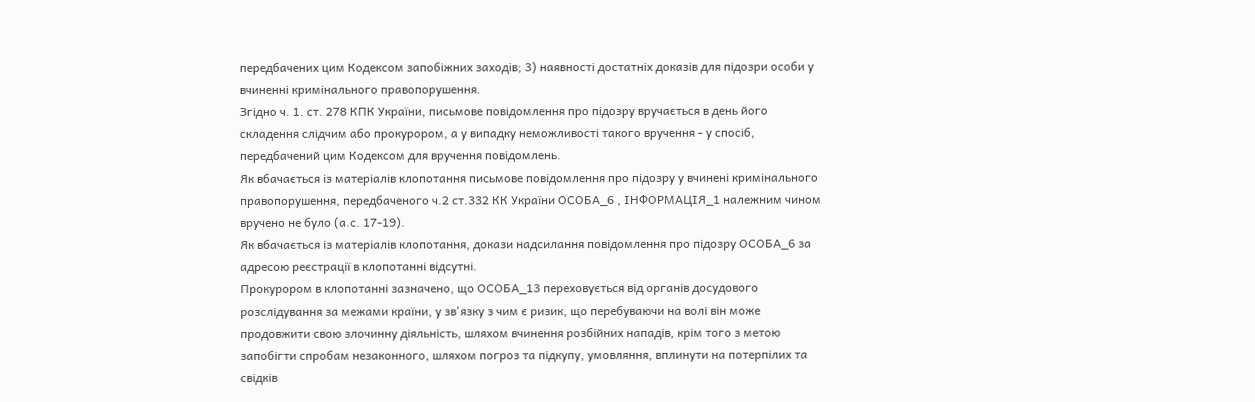передбачених цим Кодексом запобіжних заходів; 3) наявності достатніх доказів для підозри особи у вчиненні кримінального правопорушення.
Згідно ч. 1. ст. 278 КПК України, письмове повідомлення про підозру вручається в день його складення слідчим або прокурором, а у випадку неможливості такого вручення - у спосіб, передбачений цим Кодексом для вручення повідомлень.
Як вбачається із матеріалів клопотання письмове повідомлення про підозру у вчинені кримінального правопорушення, передбаченого ч.2 ст.332 КК України ОСОБА_6 , ІНФОРМАЦІЯ_1 належним чином вручено не було (а.с. 17-19).
Як вбачається із матеріалів клопотання, докази надсилання повідомлення про підозру ОСОБА_6 за адресою реєстрації в клопотанні відсутні.
Прокурором в клопотанні зазначено, що ОСОБА_13 переховується від органів досудового розслідування за межами країни, у зв'язку з чим є ризик, що перебуваючи на волі він може продовжити свою злочинну діяльність, шляхом вчинення розбійних нападів, крім того з метою запобігти спробам незаконного, шляхом погроз та підкупу, умовляння, вплинути на потерпілих та свідків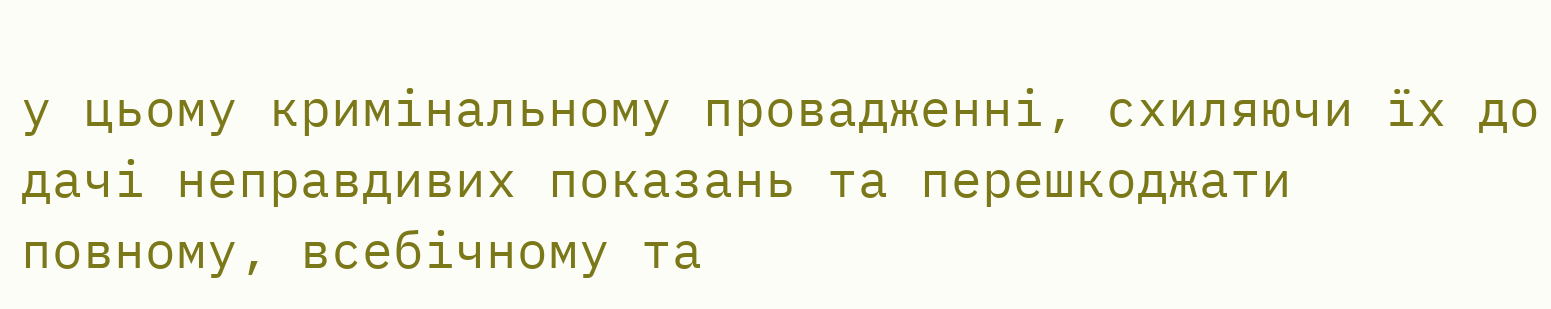у цьому кримінальному провадженні, схиляючи їх до дачі неправдивих показань та перешкоджати повному, всебічному та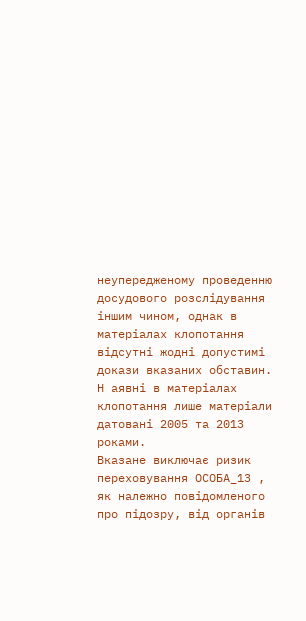неупередженому проведенню досудового розслідування іншим чином, однак в матеріалах клопотання відсутні жодні допустимі докази вказаних обставин. Н аявні в матеріалах клопотання лише матеріали датовані 2005 та 2013 роками.
Вказане виключає ризик переховування ОСОБА_13 , як належно повідомленого про підозру, від органів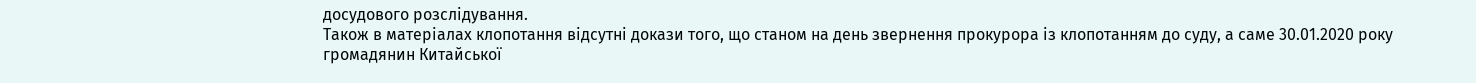досудового розслідування.
Також в матеріалах клопотання відсутні докази того, що станом на день звернення прокурора із клопотанням до суду, а саме 30.01.2020 року громадянин Китайської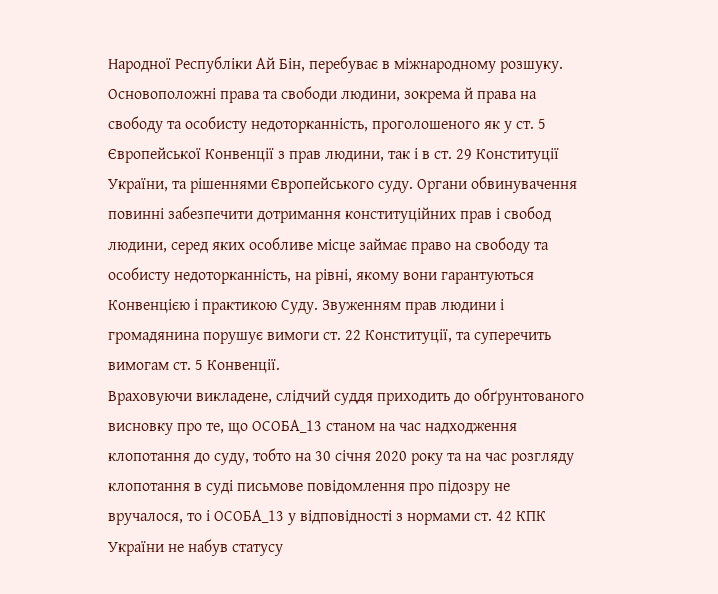Народної Республіки Ай Бін, перебуває в міжнародному розшуку.
Основоположні права та свободи людини, зокрема й права на свободу та особисту недоторканність, проголошеного як у ст. 5 Європейської Конвенції з прав людини, так і в ст. 29 Конституції України, та рішеннями Європейського суду. Органи обвинувачення повинні забезпечити дотримання конституційних прав і свобод людини, серед яких особливе місце займає право на свободу та особисту недоторканність, на рівні, якому вони гарантуються Конвенцією і практикою Суду. Звуженням прав людини і громадянина порушує вимоги ст. 22 Конституції, та суперечить вимогам ст. 5 Конвенції.
Враховуючи викладене, слідчий суддя приходить до обґрунтованого висновку про те, що ОСОБА_13 станом на час надходження клопотання до суду, тобто на 30 січня 2020 року та на час розгляду клопотання в суді письмове повідомлення про підозру не вручалося, то і ОСОБА_13 у відповідності з нормами ст. 42 КПК України не набув статусу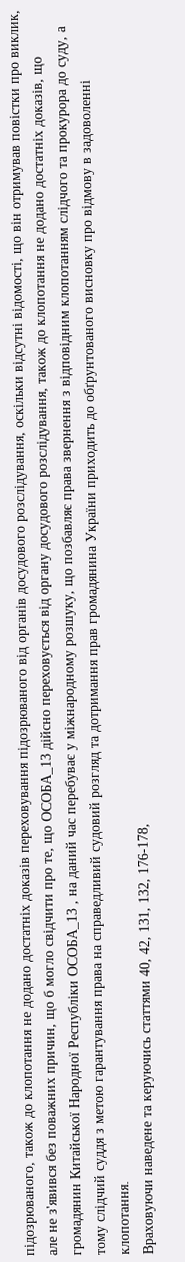підозрюваного, також до клопотання не додано достатніх доказів переховування підозрюваного від органів досудового розслідування, оскільки відсутні відомості, що він отримував повістки про виклик, але не з'явився без поважних причин, що б могло свідчити про те, що ОСОБА_13 дійсно переховується від органу досудового розслідування, також до клопотання не додано достатніх доказів, що громадянин Китайської Народної Республіки ОСОБА_13 , на даний час перебуває у міжнародному розшуку, що позбавляє права звернення з відповідним клопотанням слідчого та прокурора до суду, а тому слідчий суддя з метою гарантування права на справедливий судовий розгляд та дотримання прав громадянина України приходить до обґрунтованого висновку про відмову в задоволенні клопотання.
Враховуючи наведене та керуючись статтями 40, 42, 131, 132, 176-178,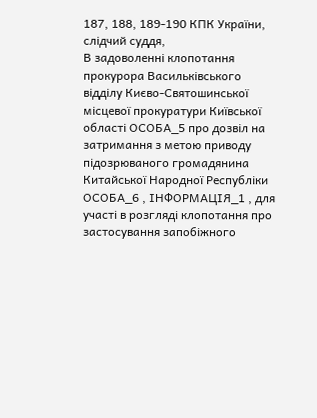187, 188, 189-190 КПК України, слідчий суддя,
В задоволенні клопотання прокурора Васильківського відділу Києво-Святошинської місцевої прокуратури Київської області ОСОБА_5 про дозвіл на затримання з метою приводу підозрюваного громадянина Китайської Народної Республіки ОСОБА_6 , ІНФОРМАЦІЯ_1 , для участі в розгляді клопотання про застосування запобіжного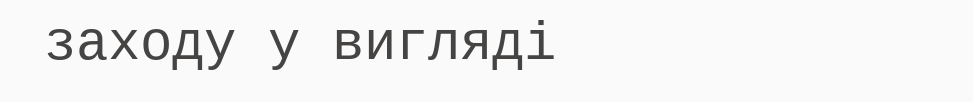заходу у вигляді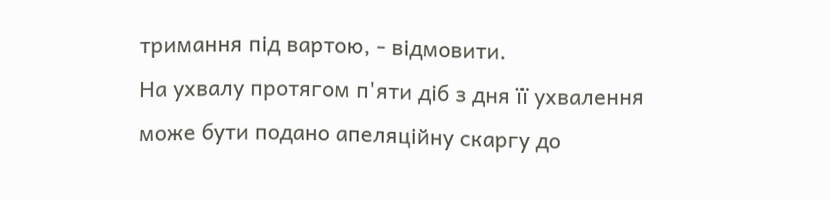тримання під вартою, - відмовити.
На ухвалу протягом п'яти діб з дня її ухвалення може бути подано апеляційну скаргу до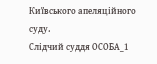Київського апеляційного суду.
Слідчий суддя ОСОБА_1